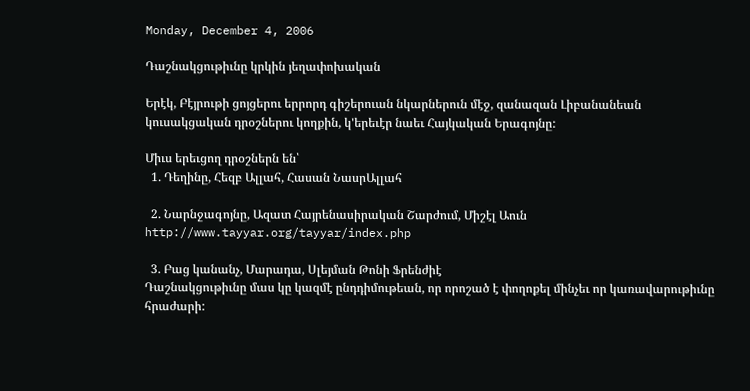Monday, December 4, 2006

Դաշնակցութիւնը կրկին յեղափոխական

Երէկ, Բէյրութի ցոյցերու երրորդ գիշերուան նկարներուն մէջ, զանազան Լիբանանեան կուսակցական դրօշներու կողքին, կ'երեւէր նաեւ Հայկական Երագոյնը:

Միւս երեւցող դրօշներն են՝
  1. Դեղինը, Հեզբ Ալլահ, Հասան ՆասրԱլլահ

  2. Նարնջագոյնը, Ազատ Հայրենասիրական Շարժում, Միշէլ Աուն http://www.tayyar.org/tayyar/index.php

  3. Բաց կանանչ, Մարադա, Սլեյման Թոնի Ֆրենժիէ
Դաշնակցութիւնը մաս կը կազմէ ընդդիմութեան, որ որոշած է փողոքել մինչեւ որ կառավարութիւնը հրաժարի: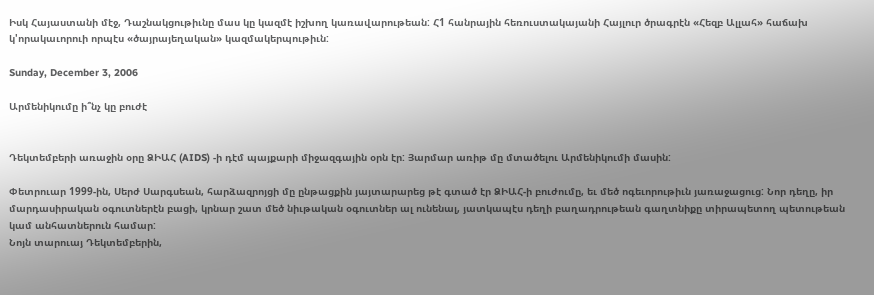Իսկ Հայաստանի մէջ, Դաշնակցութիւնը մաս կը կազմէ իշխող կառավարութեան: Հ1 հանրային հեռուստակայանի Հայլուր ծրագրէն «Հեզբ Ալլահ» հաճախ կ'որակաւորուի որպէս «ծայրայեղական» կազմակերպութիւն:

Sunday, December 3, 2006

Արմենիկումը ի՞նչ կը բուժէ


Դեկտեմբերի առաջին օրը ՁԻԱՀ (AIDS) -ի դէմ պայքարի միջազգային օրն էր: Յարմար առիթ մը մտածելու Արմենիկումի մասին:

Փետրուար 1999-ին, Սերժ Սարգսեան, հարձազրոյցի մը ընթացքին յայտարարեց թէ գտած էր ՁԻԱՀ-ի բուժումը, եւ մեծ ոգեւորութիւն յառաջացուց: Նոր դեղը, իր մարդասիրական օգուտներէն բացի, կրնար շատ մեծ նիւթական օգուտներ ալ ունենալ, յատկապէս դեղի բաղադրութեան գաղտնիքը տիրապետող պետութեան կամ անհատներուն համար:
Նոյն տարուայ Դեկտեմբերին,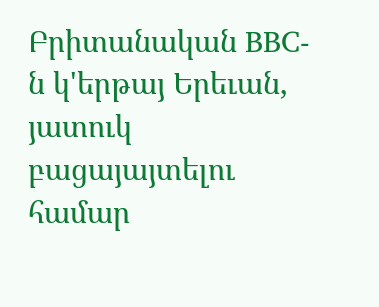Բրիտանական BBC-ն կ'երթայ Երեւան, յատուկ բացայայտելու համար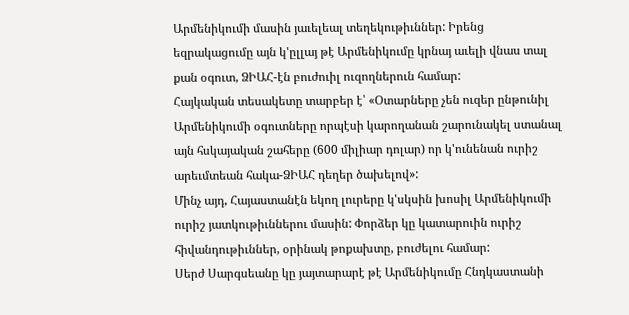Արմենիկումի մասին յաւելեալ տեղեկութիւններ: Իրենց եզրակացումը այն կ'ըլլայ թէ Արմենիկումը կրնայ աւելի վնաս տալ քան օգուտ, ՁԻԱՀ-էն բուժուիլ ուզողներուն համար:
Հայկական տեսակետը տարբեր է՝ «Օտարները չեն ուզեր ընթունիլ Արմենիկումի օգուտները որպէսի կարողանան շարունակել ստանալ այն հսկայական շահերը (600 միլիար դոլար) որ կ'ունենան ուրիշ արեւմտեան հակա-ՁԻԱՀ դեղեր ծախելով»:
Մինչ այդ, Հայաստանէն եկող լուրերը կ'սկսին խոսիլ Արմենիկումի ուրիշ յատկութիւններու մասին: Փորձեր կը կատարուին ուրիշ հիվանդութիւններ, օրինակ թոքախտը, բուժելու համար:
Սերժ Սարգսեանը կը յայտարարէ թէ Արմենիկումը Հնդկաստանի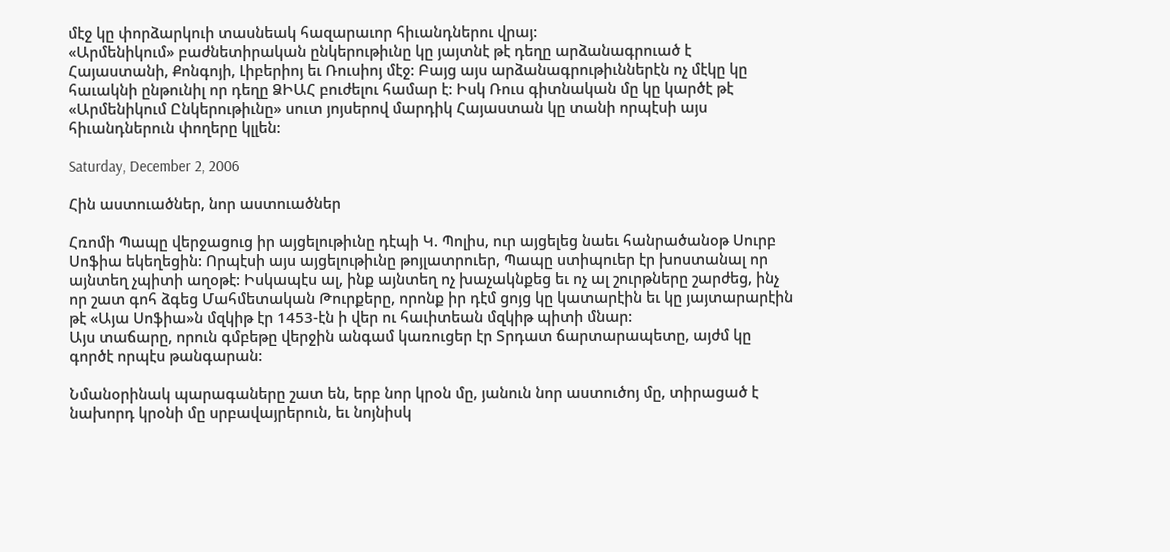մէջ կը փորձարկուի տասնեակ հազարաւոր հիւանդներու վրայ:
«Արմենիկում» բաժնետիրական ընկերութիւնը կը յայտնէ թէ դեղը արձանագրուած է Հայաստանի, Քոնգոյի, Լիբերիոյ եւ Ռուսիոյ մէջ: Բայց այս արձանագրութիւններէն ոչ մէկը կը հաւակնի ընթունիլ որ դեղը ՁԻԱՀ բուժելու համար է: Իսկ Ռուս գիտնական մը կը կարծէ թէ «Արմենիկում Ընկերութիւնը» սուտ յոյսերով մարդիկ Հայաստան կը տանի որպէսի այս հիւանդներուն փողերը կլլեն:

Saturday, December 2, 2006

Հին աստուածներ, նոր աստուածներ

Հռոմի Պապը վերջացուց իր այցելութիւնը դէպի Կ. Պոլիս, ուր այցելեց նաեւ հանրածանօթ Սուրբ Սոֆիա եկեղեցին: Որպէսի այս այցելութիւնը թոյլատրուեր, Պապը ստիպուեր էր խոստանալ որ այնտեղ չպիտի աղօթէ: Իսկապէս ալ, ինք այնտեղ ոչ խաչակնքեց եւ ոչ ալ շուրթները շարժեց, ինչ որ շատ գոհ ձգեց Մահմետական Թուրքերը, որոնք իր դէմ ցոյց կը կատարէին եւ կը յայտարարէին թէ «Այա Սոֆիա»ն մզկիթ էր 1453-էն ի վեր ու հաւիտեան մզկիթ պիտի մնար:
Այս տաճարը, որուն գմբեթը վերջին անգամ կառուցեր էր Տրդատ ճարտարապետը, այժմ կը գործէ որպէս թանգարան:

Նմանօրինակ պարագաները շատ են, երբ նոր կրօն մը, յանուն նոր աստուծոյ մը, տիրացած է նախորդ կրօնի մը սրբավայրերուն, եւ նոյնիսկ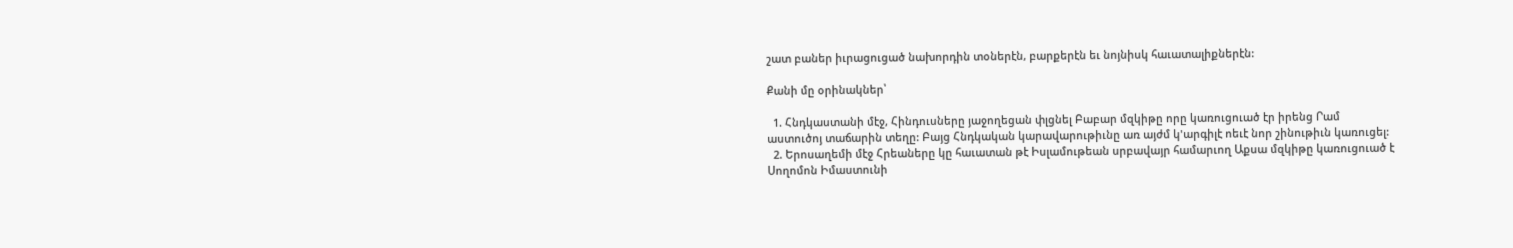շատ բաներ իւրացուցած նախորդին տօներէն, բարքերէն եւ նոյնիսկ հաւատալիքներէն:

Քանի մը օրինակներ՝

  1. Հնդկաստանի մէջ, Հինդուսները յաջողեցան փլցնել Բաբար մզկիթը որը կառուցուած էր իրենց Րամ աստուծոյ տաճարին տեղը: Բայց Հնդկական կարավարութիւնը առ այժմ կ'արգիլէ ոեւէ նոր շինութիւն կառուցել:
  2. Երոսաղեմի մէջ Հրեաները կը հաւատան թէ Իսլամութեան սրբավայր համարւող Աքսա մզկիթը կառուցուած է Սողոմոն Իմաստունի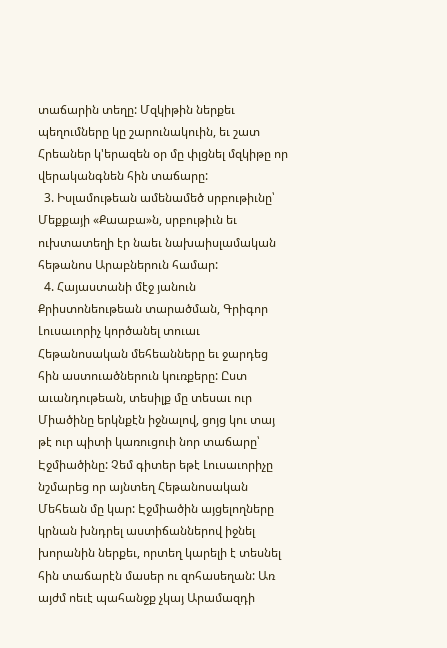տաճարին տեղը: Մզկիթին ներքեւ պեղումները կը շարունակուին, եւ շատ Հրեաներ կ'երազեն օր մը փլցնել մզկիթը որ վերականգնեն հին տաճարը:
  3. Իսլամութեան ամենամեծ սրբութիւնը՝ Մեքքայի «Քաաբա»ն, սրբութիւն եւ ուխտատեղի էր նաեւ նախաիսլամական հեթանոս Արաբներուն համար:
  4. Հայաստանի մէջ յանուն Քրիստոնեութեան տարածման, Գրիգոր Լուսաւորիչ կործանել տուաւ Հեթանոսական մեհեանները եւ ջարդեց հին աստուածներուն կուռքերը: Ըստ աւանդութեան, տեսիլք մը տեսաւ ուր Միածինը երկնքէն իջնալով, ցոյց կու տայ թէ ուր պիտի կառուցուի նոր տաճարը՝ Էջմիածինը: Չեմ գիտեր եթէ Լուսաւորիչը նշմարեց որ այնտեղ Հեթանոսական Մեհեան մը կար: Էջմիածին այցելողները կրնան խնդրել աստիճաններով իջնել խորանին ներքեւ, որտեղ կարելի է տեսնել հին տաճարէն մասեր ու զոհասեղան: Առ այժմ ոեւէ պահանջք չկայ Արամազդի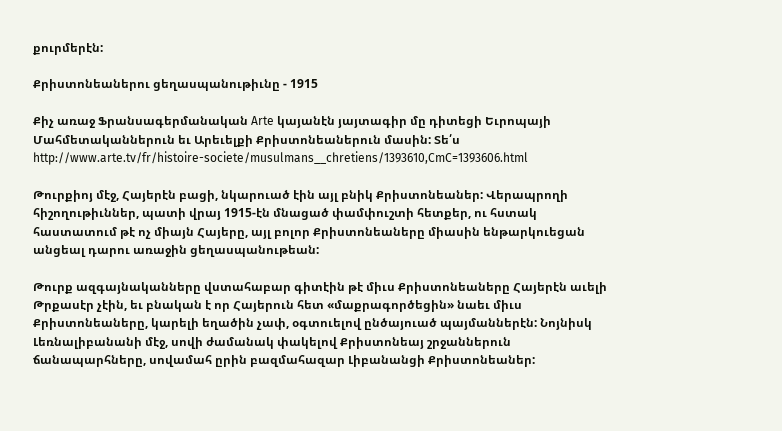քուրմերէն:

Քրիստոնեաներու ցեղասպանութիւնը - 1915

Քիչ առաջ Ֆրանսագերմանական Arte կայանէն յայտագիր մը դիտեցի Եւրոպայի Մահմետականներուն եւ Արեւելքի Քրիստոնեաներուն մասին: Տե՛ս http://www.arte.tv/fr/histoire-societe/musulmans__chretiens/1393610,CmC=1393606.html

Թուրքիոյ մէջ, Հայերէն բացի, նկարուած էին այլ բնիկ Քրիստոնեաներ: Վերապրողի հիշողութիւններ, պատի վրայ 1915-էն մնացած փամփուշտի հետքեր, ու հստակ հաստատում թէ ոչ միայն Հայերը, այլ բոլոր Քրիստոնեաները միասին ենթարկուեցան անցեալ դարու առաջին ցեղասպանութեան:

Թուրք ազգայնականները վստահաբար գիտէին թէ միւս Քրիստոնեաները Հայերէն աւելի Թրքասէր չէին, եւ բնական է որ Հայերուն հետ «մաքրագործեցին» նաեւ միւս Քրիստոնեաները, կարելի եղածին չափ, օգտուելով ընծայուած պայմաններէն: Նոյնիսկ Լեռնալիբանանի մէջ, սովի ժամանակ փակելով Քրիստոնեայ շրջաններուն ճանապարհները, սովամահ ըրին բազմահազար Լիբանանցի Քրիստոնեաներ: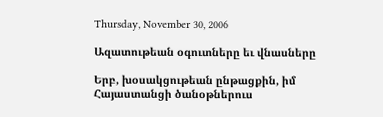Thursday, November 30, 2006

Ազատութեան օգուտները եւ վնասները

Երբ, խօսակցութեան ընթացքին, իմ Հայաստանցի ծանօթներուս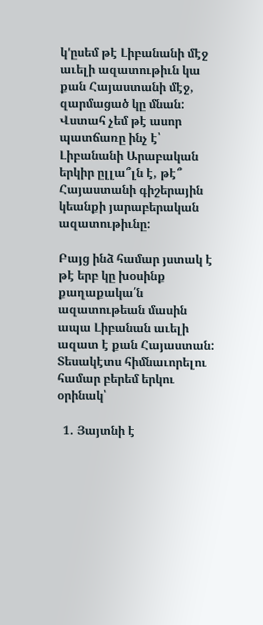կ'ըսեմ թէ Լիբանանի մէջ աւելի ազատութիւն կա քան Հայաստանի մէջ, զարմացած կը մնան: Վստահ չեմ թէ ասոր պատճառը ինչ է՝ Լիբանանի Արաբական երկիր ըլլա՞լն է, թէ՞ Հայաստանի գիշերային կեանքի յարաբերական ազատութիւնը:

Բայց ինձ համար յստակ է թէ երբ կը խօսինք քաղաքակա՛ն ազատութեան մասին ապա Լիբանան աւելի ազատ է քան Հայաստան:
Տեսակէտս հիմնաւորելու համար բերեմ երկու օրինակ՝

  1. Յայտնի է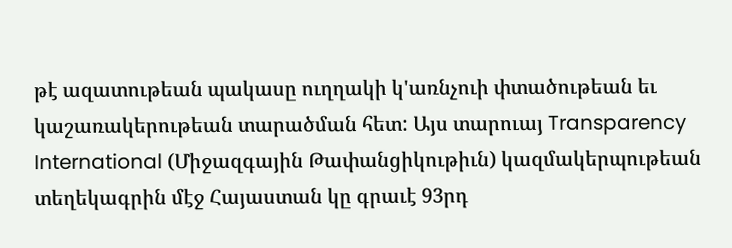թէ ազատութեան պակասը ուղղակի կ'առնչուի փտածութեան եւ կաշառակերութեան տարածման հետ: Այս տարուայ Transparency International (Միջազգային Թափանցիկութիւն) կազմակերպութեան տեղեկագրին մէջ Հայաստան կը գրաւէ 93րդ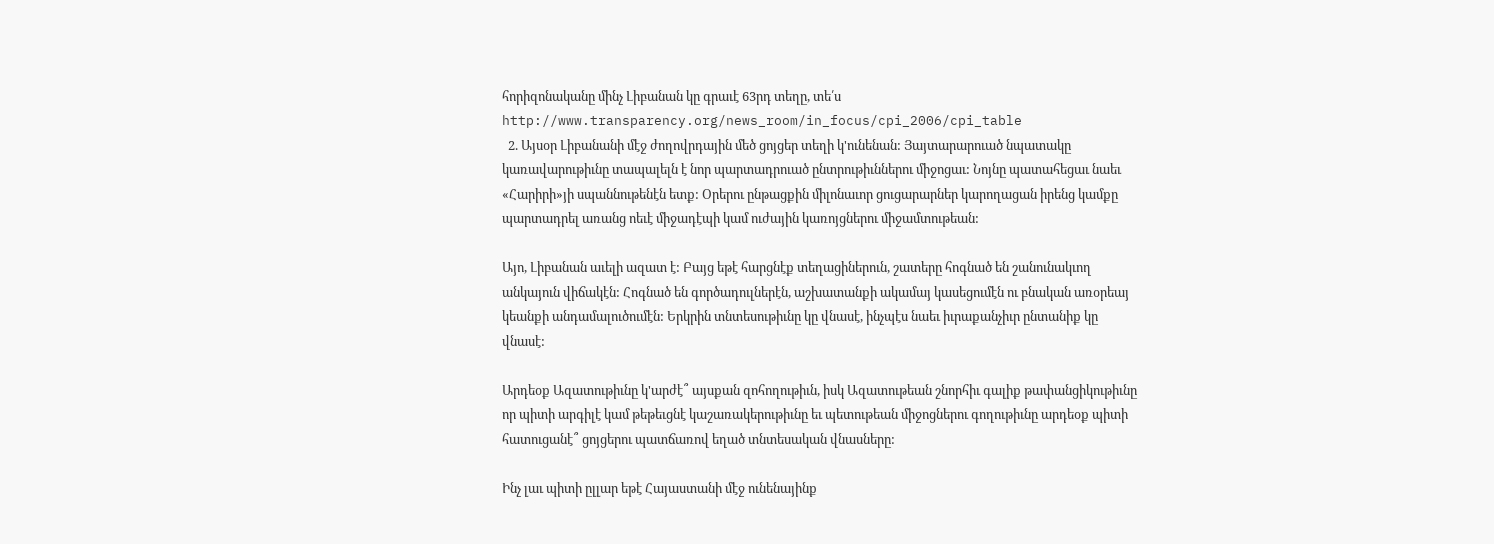հորիզոնականը մինչ Լիբանան կը գրաւէ 63րդ տեղը, տե՛ս http://www.transparency.org/news_room/in_focus/cpi_2006/cpi_table
  2. Այսօր Լիբանանի մէջ ժողովրդային մեծ ցոյցեր տեղի կ'ունենան: Յայտարարուած նպատակը կառավարութիւնը տապալելն է նոր պարտադրուած ընտրութիւններու միջոցաւ: Նոյնը պատահեցաւ նաեւ «Հարիրի»յի սպաննութենէն ետք: Օրերու ընթացքին միլոնաւոր ցուցարարներ կարողացան իրենց կամքը պարտադրել առանց ոեւէ միջադէպի կամ ուժային կառոյցներու միջամտութեան:

Այո, Լիբանան աւելի ազատ է: Բայց եթէ հարցնէք տեղացիներուն, շատերը հոգնած են շանունակւող անկայուն վիճակէն: Հոգնած են գործադուլներէն, աշխատանքի ակամայ կասեցումէն ու բնական առօրեայ կեանքի անդամալուծումէն: Երկրին տնտեսութիւնը կը վնասէ, ինչպէս նաեւ իւրաքանչիւր ընտանիք կը վնասէ:

Արդեօք Ազատութիւնը կ'արժէ՞ այսքան զոհողութիւն, իսկ Ազատութեան շնորհիւ գալիք թափանցիկութիւնը որ պիտի արգիլէ կամ թեթեւցնէ կաշառակերութիւնը եւ պետութեան միջոցներու գողութիւնը արդեօք պիտի հատուցանէ՞ ցոյցերու պատճառով եղած տնտեսական վնասները:

Ինչ լաւ պիտի ըլլար եթէ Հայաստանի մէջ ունենայինք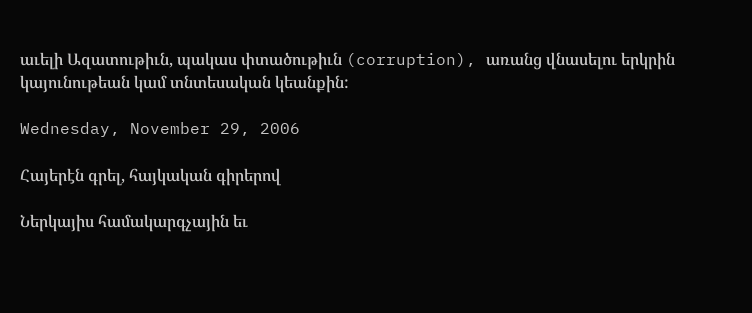աւելի Ազատութիւն, պակաս փտածութիւն (corruption), առանց վնասելու երկրին կայունութեան կամ տնտեսական կեանքին:

Wednesday, November 29, 2006

Հայերէն գրել, հայկական գիրերով

Ներկայիս համակարգչային եւ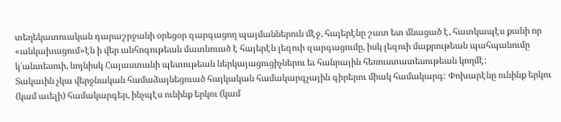տեղեկատուական դարաշրջանի օրեցօր զարգացող պայմաններուն մէջ, հայերէնը շատ ետ մնացած է, հատկապէս քանի որ «անկախացում»էն ի վեր անհոգութեան մատնուած է հայերէն լեզուի զարգացումը, իսկ լեզուի մաքրութեան պահպանումը կ՛անտեսուի, նոյնիսկ Հայաստանի պետութեան ներկայացուցիչներու եւ հանրային հեռուստատեսութեան կողմէ:
Տակաւին չկա վերջնական համաձայնեցուած հայկական համակարգչային գիրերու միակ համակարգ: Փոխարէնը ունինք երկու (կամ աւելի) համակարգեր, ինչպէս ունինք երկու (կամ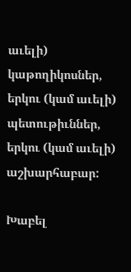աւելի) կաթողիկոսներ, երկու (կամ աւելի) պետութիւններ, երկու (կամ աւելի) աշխարհաբար:

Խաբել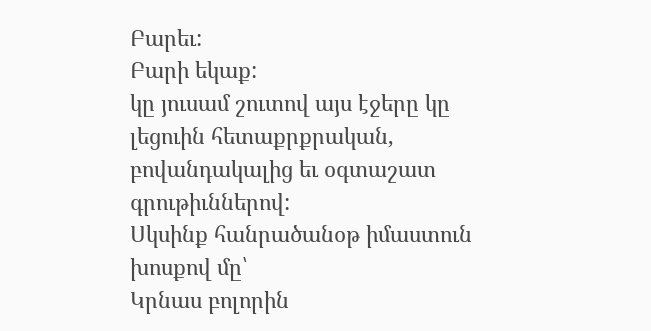Բարեւ:
Բարի եկաք:
կը յուսամ շուտով այս էջերը կը լեցուին հետաքրքրական, բովանդակալից եւ օգտաշատ գրութիւններով:
Սկսինք հանրածանօթ իմաստուն խոսքով մը՝
Կրնաս բոլորին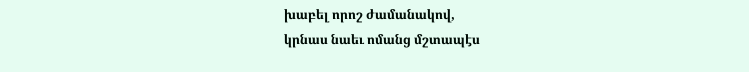խաբել որոշ ժամանակով,
կրնաս նաեւ ոմանց մշտապէս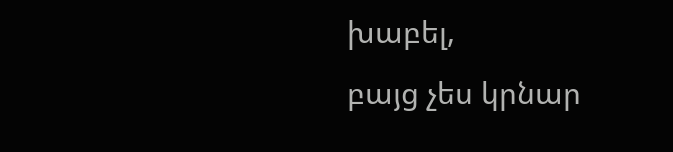խաբել,
բայց չես կրնար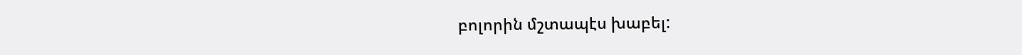բոլորին մշտապէս խաբել: